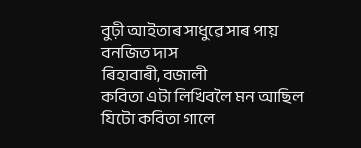বুঢ়ী আইতাৰ সাধুৱে সাৰ পায়
বনজিত দাস
ৰিহাবাৰী, বজালী
কবিতা এটা লিখিবলৈ মন আছিল
যিটো কবিতা গালে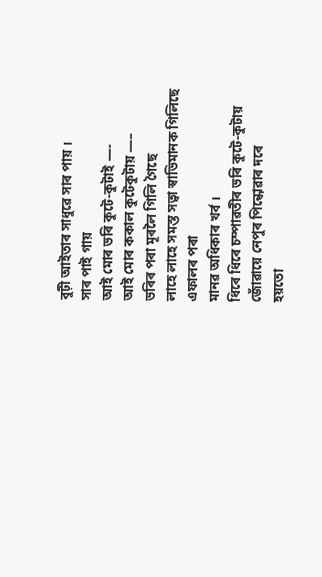বুঢ়ী আইতাৰ সাধুৱে সাৰ পায় ।
সাৰ পাই গায়
আই মোৰ ভৰি কুটে-কুটাই —-
আই মোৰ ককাল কুটেকুটায় —–
ভৰিৰ পৰা মূৰলৈ গিলি গৈছে
লাহে লাহে সমস্ত সত্বা স্বাভিমানক গিলিছে
এফালৰ পৰা
মানৱ অধিকাৰ খৰ্ব ।
ধিৰে ধিৰে চম্পাৱতীৰ ভৰি কুটে-কুটায়
জোঁৱায়ে নেপুৰ পিন্ধোৱাৰ দৰে
হয়তো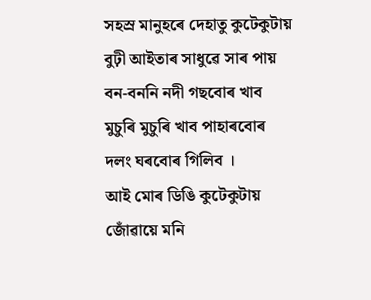সহস্ৰ মানুহৰে দেহাতু কুটেকুটায়
বুঢ়ী আইতাৰ সাধুৱে সাৰ পায়
বন-বননি নদী গছবোৰ খাব
মুচুৰি মুচুৰি খাব পাহাৰবোৰ
দলং ঘৰবোৰ গিলিব ।
আই মোৰ ডিঙি কুটেকুটায়
জোঁৱায়ে মনি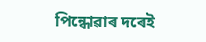পিন্ধোৱাৰ দৰেই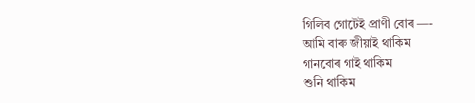গিলিব গোটেই প্ৰাণী বোৰ —-
আমি বাৰু জীয়াই থাকিম
গানবোৰ গাই থাকিম
শুনি থাকিম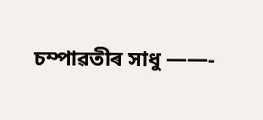চম্পাৱতীৰ সাধু ——-